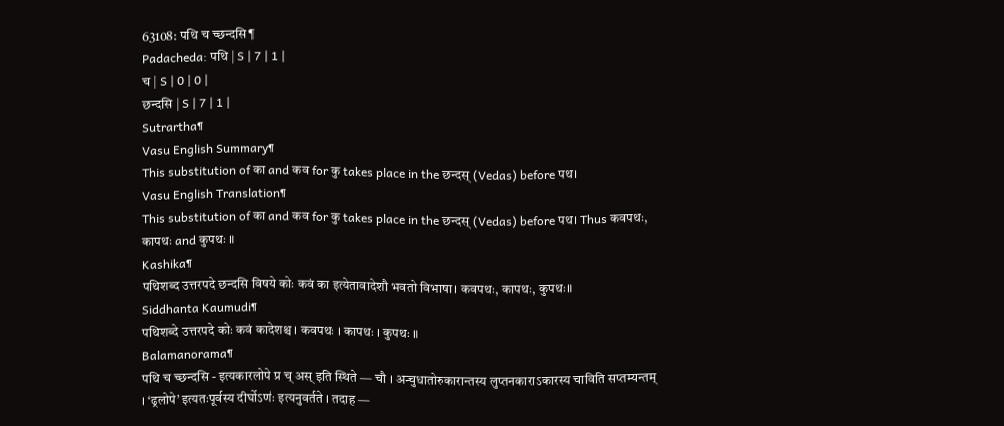63108: पथि च च्छन्दसि¶
Padacheda: पथि | S | 7 | 1 |
च | S | 0 | 0 |
छन्दसि | S | 7 | 1 |
Sutrartha¶
Vasu English Summary¶
This substitution of का and कव for कु takes place in the छन्दस् (Vedas) before पथ।
Vasu English Translation¶
This substitution of का and कव for कु takes place in the छन्दस् (Vedas) before पथ। Thus कवपथः, कापथः and कुपथः ॥
Kashika¶
पथिशब्द उत्तरपदे छन्दसि विषये कोः कवं का इत्येतावादेशौ भवतो विभाषा। कवपथः, कापथः, कुपथः॥
Siddhanta Kaumudi¶
पथिशब्दे उत्तरपदे कोः कवं कादेशश्च । कवपथः । कापथः । कुपथः ॥
Balamanorama¶
पथि च च्छन्दसि - इत्यकारलोपे प्र च् अस् इति स्थिते — चौ । अन्चुधातोरुकारान्तस्य लुप्तनकाराऽकारस्य चाविति सप्तम्यन्तम् । ‘ढ्रलोपे’ इत्यतःपूर्वस्य दीर्घोऽणः॑ इत्यनुवर्तते । तदाह —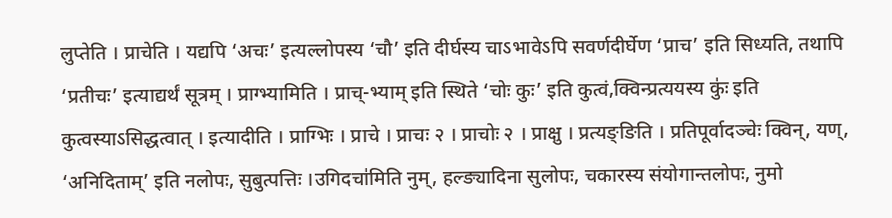लुप्तेति । प्राचेति । यद्यपि ‘अचः’ इत्यल्लोपस्य ‘चौ’ इति दीर्घस्य चाऽभावेऽपि सवर्णदीर्घेण ‘प्राच’ इति सिध्यति, तथापि ‘प्रतीचः’ इत्याद्यर्थं सूत्रम् । प्राग्भ्यामिति । प्राच्-भ्याम् इति स्थिते ‘चोः कुः’ इति कुत्वं,क्विन्प्रत्ययस्य कुः॑ इति कुत्वस्याऽसिद्धत्वात् । इत्यादीति । प्राग्भिः । प्राचे । प्राचः २ । प्राचोः २ । प्राक्षु । प्रत्यङ्ङिति । प्रतिपूर्वादञ्चेः क्विन्, यण्, ‘अनिदिताम्’ इति नलोपः, सुबुत्पत्तिः ।उगिदचा॑मिति नुम्, हल्ङ्यादिना सुलोपः, चकारस्य संयोगान्तलोपः, नुमो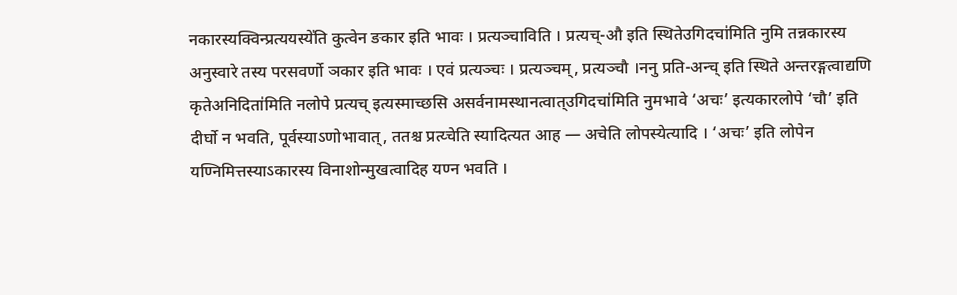नकारस्यक्विन्प्रत्ययस्ये॑ति कुत्वेन ङकार इति भावः । प्रत्यञ्चाविति । प्रत्यच्-औ इति स्थितेउगिदचा॑मिति नुमि तन्नकारस्य अनुस्वारे तस्य परसवर्णो ञकार इति भावः । एवं प्रत्यञ्चः । प्रत्यञ्चम्, प्रत्यञ्चौ ।ननु प्रति-अन्च् इति स्थिते अन्तरङ्गत्वाद्यणि कृतेअनिदिता॑मिति नलोपे प्रत्यच् इत्यस्माच्छसि असर्वनामस्थानत्वात्उगिदचा॑मिति नुमभावे ‘अचः’ इत्यकारलोपे ‘चौ’ इति दीर्घो न भवति, पूर्वस्याऽणोभावात्, ततश्च प्रत्य्चेति स्यादित्यत आह — अचेति लोपस्येत्यादि । ‘अचः’ इति लोपेन यण्निमित्तस्याऽकारस्य विनाशोन्मुखत्वादिह यण्न भवति ।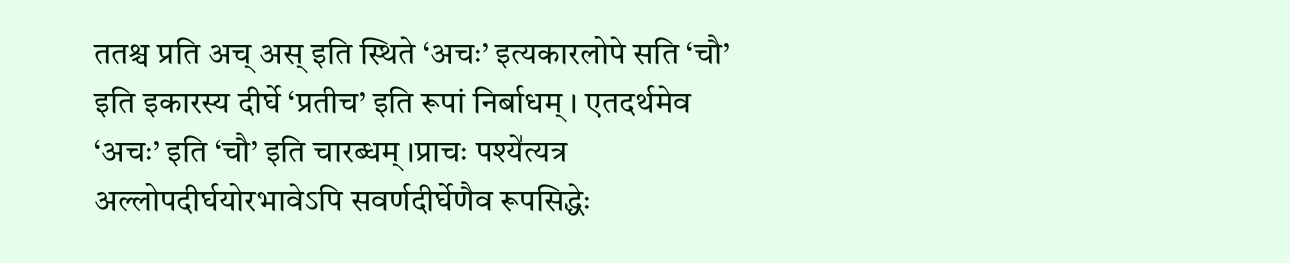ततश्च प्रति अच् अस् इति स्थिते ‘अचः’ इत्यकारलोपे सति ‘चौ’ इति इकारस्य दीर्घे ‘प्रतीच’ इति रूपां निर्बाधम् । एतदर्थमेव ‘अचः’ इति ‘चौ’ इति चारब्धम् ।प्राचः पश्ये॑त्यत्र अल्लोपदीर्घयोरभावेऽपि सवर्णदीर्घेणैव रूपसिद्धेः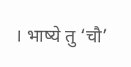। भाष्ये तु ‘चौ’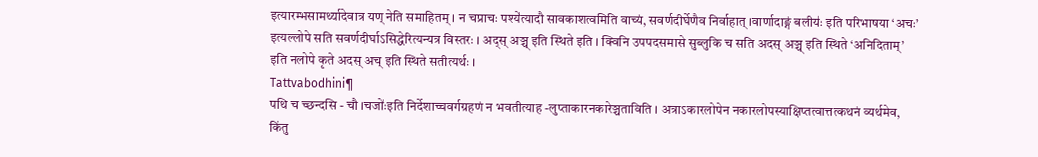इत्यारम्भसामर्थ्यादेवात्र यण् नेति समाहितम् । न चप्राचः पश्ये॑त्यादौ सावकाशत्वमिति वाच्यं, सवर्णदीर्घेणैव निर्वाहात् ।वार्णादाङ्गं बलीयः॑ इति परिभाषया ‘अचः’ इत्यल्लोपे सति सवर्णदीर्घाऽसिद्धेरित्यन्यत्र विस्तरः । अद्स् अञ्च् इति स्थिते इति । क्विनि उपपदसमासे सुब्लुकि च सति अदस् अञ्च् इति स्थिते ‘अनिदिताम्’ इति नलोपे कृते अदस् अच् इति स्थिते सतीत्यर्थः ।
Tattvabodhini¶
पथि च च्छन्दसि - चौ ।चजोः॑इति निर्देशाच्चवर्गग्रहणं न भवतीत्याह -लुप्ताकारनकारेञ्चताविति । अत्राऽकारलोपेन नकारलोपस्याक्षिप्तत्वात्तत्कथनं व्यर्थमेव, किंतु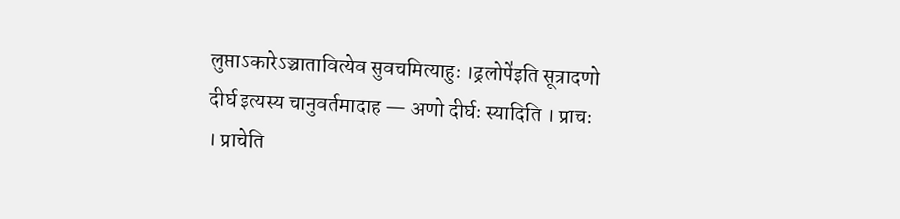लुप्ताऽकारेऽञ्चातावित्येव सुवचमित्याहुः ।ढ्रलोपे॑इति सूत्रादणो दीर्घ इत्यस्य चानुवर्तमादाह — अणो दीर्घः स्यादिति । प्राचः । प्राचेति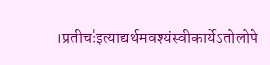।प्रतीचः॑इत्याद्यर्थमवश्यंस्वीकार्येऽतोलोपे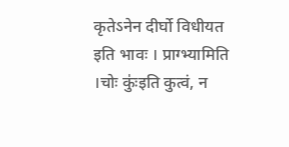कृतेऽनेन दीर्घो विधीयत इति भावः । प्राग्भ्यामिति ।चोः कुः॑इति कुत्वं, न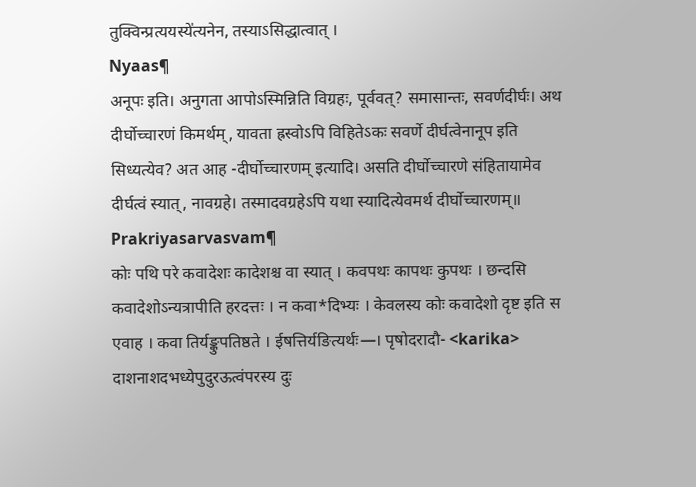तुक्विन्प्रत्ययस्ये॑त्यनेन, तस्याऽसिद्धात्वात् ।
Nyaas¶
अनूपः इति। अनुगता आपोऽस्मिन्निति विग्रहः, पूर्ववत्? समासान्तः, सवर्णदीर्घः। अथ दीर्घोच्चारणं किमर्थम्, यावता ह्रस्वोऽपि विहितेऽकः सवर्णे दीर्घत्वेनानूप इति सिध्यत्येव? अत आह -दीर्घोच्चारणम् इत्यादि। असति दीर्घोच्चारणे संहितायामेव दीर्घत्वं स्यात्, नावग्रहे। तस्मादवग्रहेऽपि यथा स्यादित्येवमर्थ दीर्घोच्चारणम्॥
Prakriyasarvasvam¶
कोः पथि परे कवादेशः कादेशश्च वा स्यात् । कवपथः कापथः कुपथः । छन्दसि कवादेशोऽन्यत्रापीति हरदत्तः । न कवा*दिभ्यः । केवलस्य कोः कवादेशो दृष्ट इति स एवाह । कवा तिर्यङ्कुपतिष्ठते । ईषत्तिर्यङित्यर्थः—। पृषोदरादौ- <karika> दाशनाशदभध्येपुदुरऊत्वंपरस्य दुः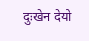दुःखेन देयो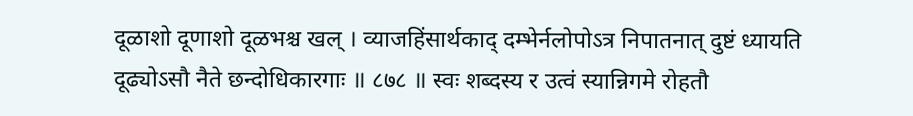दूळाशो दूणाशो दूळभश्च खल् । व्याजहिंसार्थकाद् दम्भेर्नलोपोऽत्र निपातनात् दुष्टं ध्यायति दूढ्योऽसौ नैते छन्दोधिकारगाः ॥ ८७८ ॥ स्वः शब्दस्य र उत्वं स्यान्निगमे रोहतौ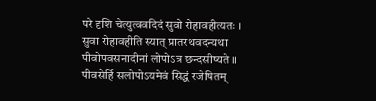परे दृशि चेत्युत्ववदिदं सुवो रोहावहीत्यतः । सुवा रोहावहीति स्यात् प्रातरथवदन्यथा पीवोपवसनादीनां लोपोऽत्र छन्दसीष्यते ॥ पीवसेर्हि सलोपोऽयमेवं सिद्धं रजेषितम्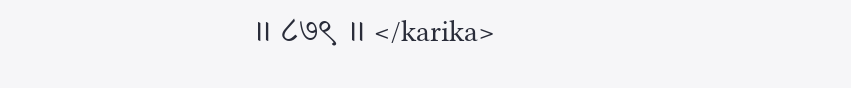॥ ८७९ ॥ </karika>